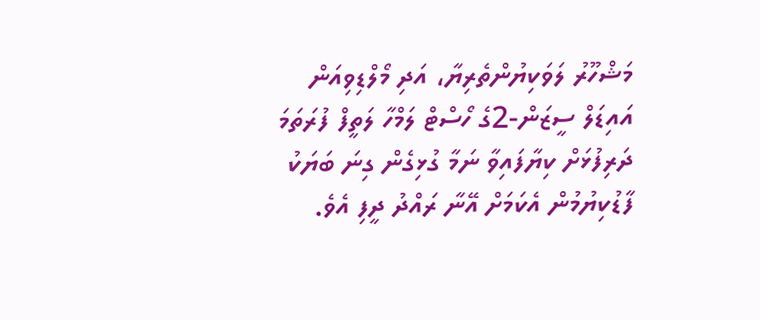މަޝްހޫރު ލަވަކިޔުންތެރިޔާ، އަދި މޯލްޑިވިއަން އައިޑަލް ސީޒަން-2ގެ ހޯސްޓް ލަމްހާ ލަތީފް ފުރަތަމަ ދަރިފުޅަށް ކިޔާފައިވާ ނަމާ ގުޅިގެން ގިނަ ބަޔަކު ފާޑުކިޔުމުން އެކަމަށް އޭނާ ރައްދު ދީފި އެވެ.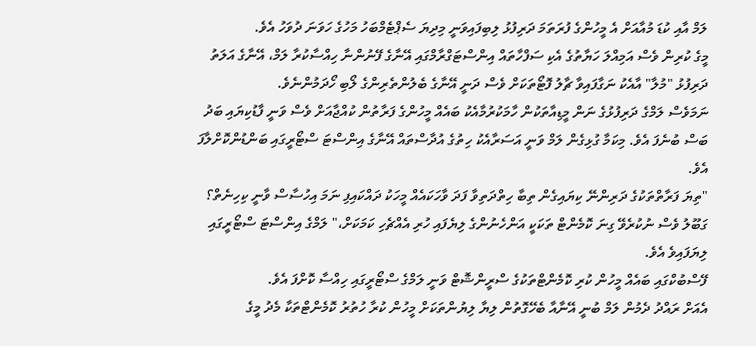ލަމް އާއި ކުޑަ މުއާއަށް އެ މީހުންގެ ފުރަތަމަ ދަރިފުޅު ލިބިފައިވަނީ މިދިޔަ ސެޕްޓެމްބަހު މަހުގެ ހަވަނަ ދުވަހު އެވެ.
މީގެ ކުރިން ވެސް އަމިއްލަ ހަޔާތުގެ އެކި ސަފްހާތައް އިންސްޓަގްރާމްގައި އޭނާގެ ފޭނުންނާ ހިއްސާކުރާ ލަމް، އޭނާގެ އަލަތު ދަރިފުޅު "މުލާ" އާއެކު ނަގާފައިވާ ޗާލު ފޮޓޯތަކަށް ވެސް ދަނީ އޭނާގެ ބެލުންތެރިންގެ ލޯބި ހޯދަމުންނެވެ.
ނަމަވެސް ލަމްގެ ދަރިފުޅުގެ ނަން މީޑިއާތަކުން ހާމަކުރުމާއެކު ބައެއް މީހުންގެ ފަރާތުން ކުއްޖާއަށް ވެސް ވަނީ ފާޑުކިޔައި ބަދު ބަސް ބުނެފަ އެވެ. މިކަމާ ގުޅިގެން ލަމް ވަނީ އަސަރާއެކު ހިތުގެ އުދާސްތައް އޭނާގެ އިންސްޓަ ސްޓޯރީގައި ބަންޑުންކޮށްލާފަ އެވެ.
"ތިޔަ ފަރާތްތަކުގެ ދަރިންނޭ ކިޔައިގެން ތިބާ ހިތްދަތިވާ ފަދަ ވާހަކައެއް މީހަކު ދައްކައިފި ނަމަ އިހުސާސް ވާނީ ކިހިނެތް؟ ގަބޫލު ވެސް ނުކުރެވޭ ގިނަ ކޮމެންޓް ތަކަކީ އަންހެނުންގެ ލިޔެފައި ހުރި އެއްޗެހި ކަމަކަށް،" ލަމްގެ އިންސްޓަ ސްޓޯރީގައި ލިޔަފައިވެ އެވެ.
ފޭސްބުކްގައި ބައެއް މީހުން ކުރި ކޮމެންޓްތަކުގެ ސްރީންޝޮޓް ވަނީ ލަމްގެ ސްޓޯރީގައި ހިއްސާ ކޮށްފަ އެވެ.
އެއަށް ރައްދު ދެމުން ލަމް ބުނީ އޭނާއާ ބެހޭގޮތުން ލިޔާ ލިޔުންތަކަށް މީހުން ކުރާ ހުތުރު ކޮމެންޓްތަކާ މެދު މީގެ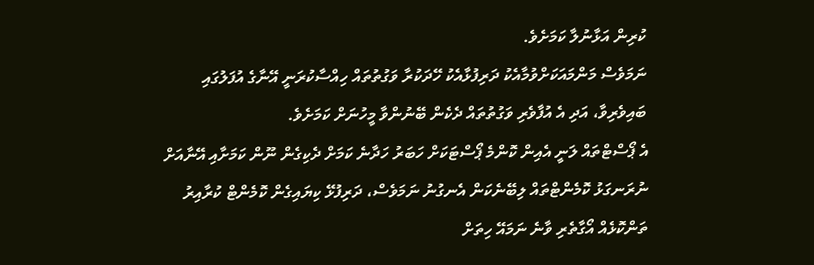ކުރިން އަޅާނުލާ ކަމަށެވެ.
ނަމަވެސް މަންމައަކަށްވުމާއެކު ދަރިފުޅާއެކު ހޭދަކުރާ ވަގުތުތައް ހިއްސާކުރަނީ އޭނާގެ އުފަލުގައި ބައިވެރިވާ، އަދި އެ އުފާވެރި ވަގުތުތައް ދެކެން ބޭނުންވާ މީހުނަށް ކަމަށެވެ.
އެ ޕޯސްޓްތައް ލަނީ އެއިން ކޮންމެ ޕޯސްޓަކަށް ހަބަރު ހަދާނެ ކަމަށް ދެކިގެން ނޫން ކަމަށާއި އޭނާއަށް ނުރަނގަޅު ކޮމެންޓްތައް ލިބޭނެކަން އެނގުނު ނަމަވެސް، ދަރިފުޅޭ ކިޔައިގެން ކޮމެންޓް ކުރާއިރު ތަންކޮޅެއް އޯގާތެރި ވާނެ ނަމައޭ ހިތަށް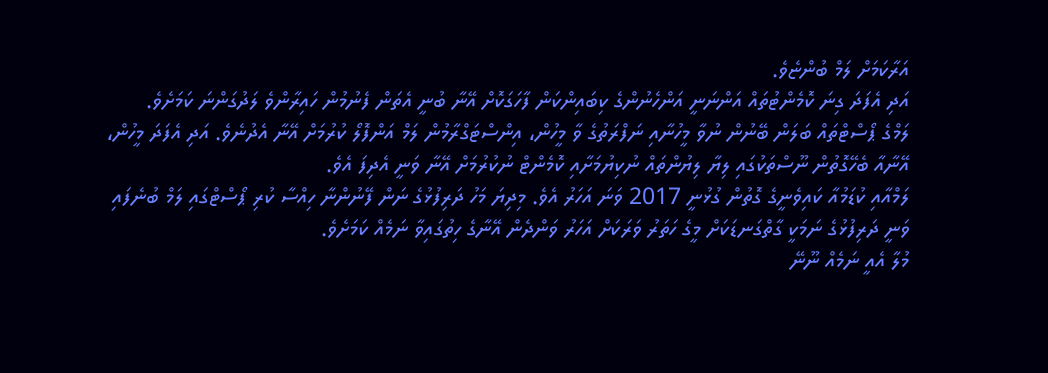އަރާކަމަށް ލަމް ބުންޏެވެ.
އަދި އެފަދަ ގިނަ ކޮމެންޓުތައް އަންނަނީ އަންހެނުންގެ ކިބައިންކަން ފާހަގަކޮށް އޭނާ ބުނީ އެތަން ފެނުމުން ހައިރާންވެ ލަދުގަންނަ ކަމަށެވެ.
ލަމްގެ ޕޯސްޓްތައް ބަލަން ބޭނުން ނުވާ މީހުނާއި ނަފްރަތުގެ ވާ މީހުން، އިންސްޓަގްރާމުން ލަމް އަންފޮލޯ ކުރުމަށް އޭނާ އެދުނެވެ. އަދި އެފަދަ މީހުން، އޭނާއާ ބެހޭގޮތުން ނޫސްތަކުގައި ލިޔާ ލިޔުންތައް ނުކިޔުމަށާއި ކޮމެންޓް ނުކުރުމަށް އޭނާ ވަނީ އެދިފަ އެވެ.
ލަމްއާއި ކުޑަމުއާ ކައިވެނީގެ ގޮތުން ގުޅުނީ 2017 ވަނަ އަހަރު އެވެ. މިދިޔަ މަހު ދަރިފުޅުގެ ނަން ފޭނުންނާ ހިއްސާ ކުރި ޕޯސްޓްގައި ލަމް ބުނެފައި ވަނީ ދަރިފުޅުގެ ނަމަކީ ގާތްގަނޑަކަށް މީގެ ހަތަރު ވަރަކަށް އަހަރު ވަންދެން އޭނާގެ ހިތުގައިވާ ނަމެއް ކަމަށެވެ.
މުލާ އެއީ ނަމެއް ނޫނޭ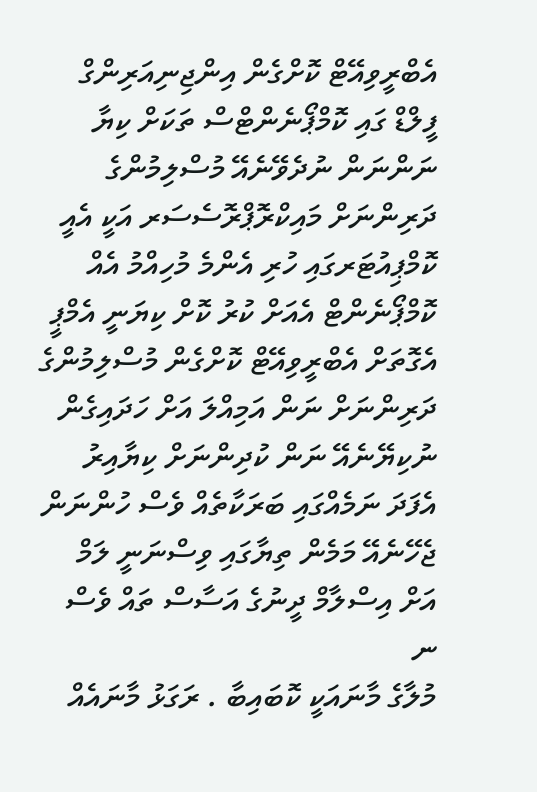އެބްރީވިއޭޓް ކޮށްގެން އިންޖިނިއަރިންގް ފީލްޑް ގައި ކޮމްޕޯނެންޓްސް ތަކަށް ކިޔާ ނަންނަން ނުދެވޭނެއޭ މުސްލިމުންގެ ދަރިންނަށް މައިކްރޮޕްރޮސެސަރ އަކީ އެއީ ކޮމްޕިއުޓަރގައި ހުރި އެންމެ މުހިއްމު އެއް ކޮމްޕޯނެންޓް އެއަށް ކުރު ކޮށް ކިޔަނީ އެމްޕީ އެގޮތަށް އެބްރީވިއޭޓް ކޮށްގެން މުސްލިމުންގެ ދަރިންނަށް ނަން އަމިއްލަ އަށް ހަދައިގެން ނުކިޔޭނެއޭ ނަން ކުދިންނަށް ކިޔާއިރު އެފަދަ ނަމެއްގައި ބަރަކާތެއް ވެސް ހުންނަން ޖެހޭނެއޭ މަމެން ތިޔާގައި ވިސްނަނީ ލަމް އަށް އިސްލާމް ދީނުގެ އަސާސް ތައް ވެސް ނ
މުލާގެ މާނައަކީ ކޮބައިބާ . ރަގަޅު މާނައެއް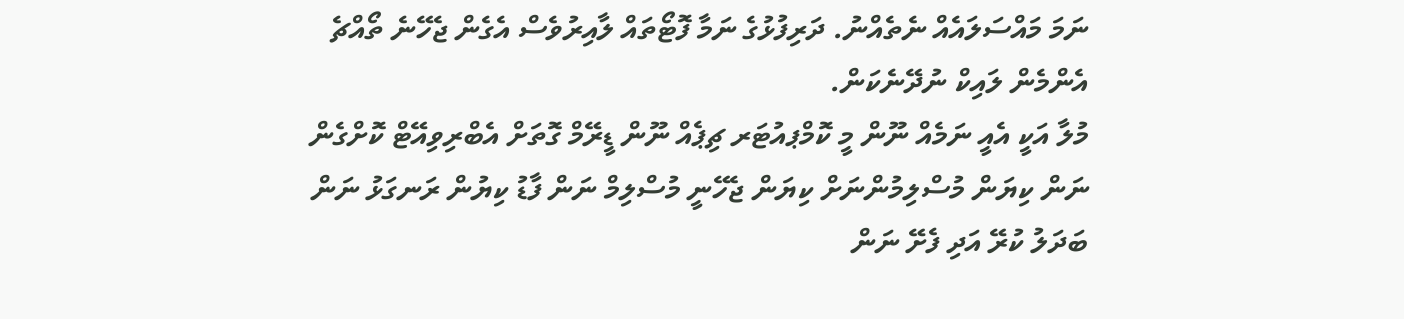ނަމަ މައްސަލައެއް ނެތެއްނު. ދަރިފުޅުގެ ނަމާ ފޮޓޯތައް ލާއިރުވެސް އެގެން ޖެހޭނެ ތޯއްޗެ އެންމެން ލައިކް ނުދޭނެކަން.
މުލާ އަކީ އެއީ ނަމެއް ނޫން މީ ކޮމްޕއުޓަރ ޗިޕެއް ނޫން ޑީރޭމް ގޮތަށް އެބްރިވިއޭޓް ކޮށްގެން ނަން ކިޔަން މުސްލިމުންނަށް ކިޔަން ޖެހޭނީ މުސްލިމް ނަން ފާޑު ކިޔުން ރަނގަޅު ނަން ބަދަލު ކުރޭ އަދި ފެށޭ ނަން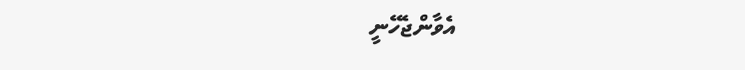އެވާންޖެހޭނީ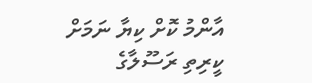އާންމު ކޮށް ކިޔާ ނަމަށް ކީރިތި ރަސޫލާގެ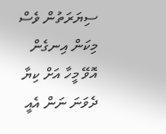ސިޔަރަތުން ވެސް މިކަން އިނގެން އޮވޭ މީހާ އަށް ކިޔާ ދެވަނަ ނަން އެއީ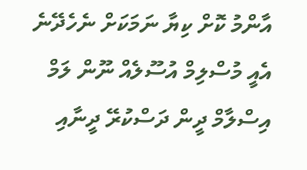އާންމު ކޮށް ކިޔާ ނަމަކަށް ނެހެދޭނެ އެއީ މުސްލިމް އުސޫލެއް ނޫން ލަމް އިސްލާމް ދީން ދަސްކުރޭ ދީނާއި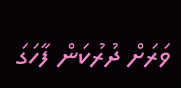ވަރަށް ދުރުކަން ފާހަގަ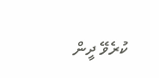ކުރެވޭ ދީން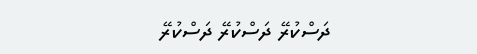ދަސްކުރޭ ދަސްކުރޭ ދަސްކުރޭ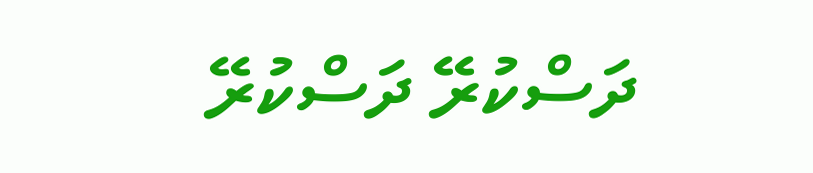ދަސްކުރޭ ދަސްކުރޭ